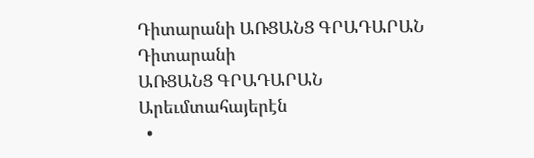Դիտարանի ԱՌՑԱՆՑ ԳՐԱԴԱՐԱՆ
Դիտարանի
ԱՌՑԱՆՑ ԳՐԱԴԱՐԱՆ
Արեւմտահայերէն
  •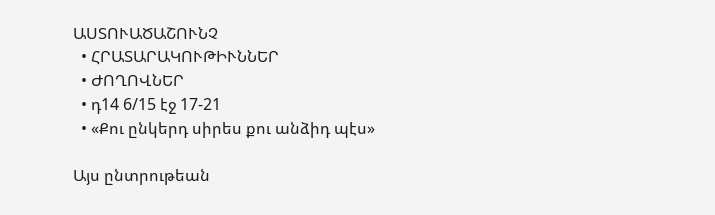ԱՍՏՈՒԱԾԱՇՈՒՆՉ
  • ՀՐԱՏԱՐԱԿՈՒԹԻՒՆՆԵՐ
  • ԺՈՂՈՎՆԵՐ
  • դ14 6/15 էջ 17-21
  • «Քու ընկերդ սիրես քու անձիդ պէս»

Այս ընտրութեան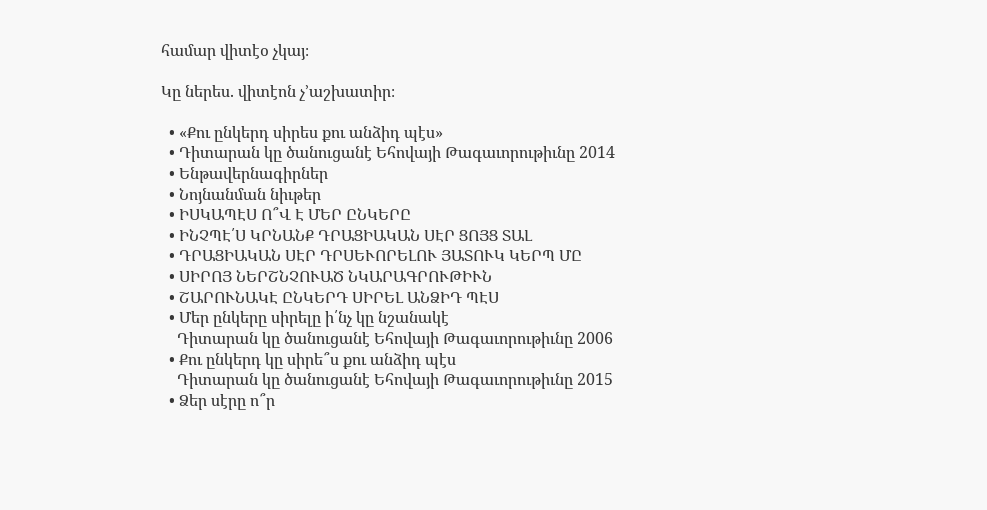համար վիտէօ չկայ։

Կը ներես. վիտէոն չ’աշխատիր։

  • «Քու ընկերդ սիրես քու անձիդ պէս»
  • Դիտարան կը ծանուցանէ Եհովայի Թագաւորութիւնը 2014
  • Ենթավերնագիրներ
  • Նոյնանման նիւթեր
  • ԻՍԿԱՊԷՍ Ո՞Վ Է ՄԵՐ ԸՆԿԵՐԸ
  • ԻՆՉՊԷ՛Ս ԿՐՆԱՆՔ ԴՐԱՑԻԱԿԱՆ ՍԷՐ ՑՈՅՑ ՏԱԼ
  • ԴՐԱՑԻԱԿԱՆ ՍԷՐ ԴՐՍԵՒՈՐԵԼՈՒ ՅԱՏՈՒԿ ԿԵՐՊ ՄԸ
  • ՍԻՐՈՅ ՆԵՐՇՆՉՈՒԱԾ ՆԿԱՐԱԳՐՈՒԹԻՒՆ
  • ՇԱՐՈՒՆԱԿԷ ԸՆԿԵՐԴ ՍԻՐԵԼ ԱՆՁԻԴ ՊԷՍ
  • Մեր ընկերը սիրելը ի՛նչ կը նշանակէ
    Դիտարան կը ծանուցանէ Եհովայի Թագաւորութիւնը 2006
  • Քու ընկերդ կը սիրե՞ս քու անձիդ պէս
    Դիտարան կը ծանուցանէ Եհովայի Թագաւորութիւնը 2015
  • Ձեր սէրը ո՞ր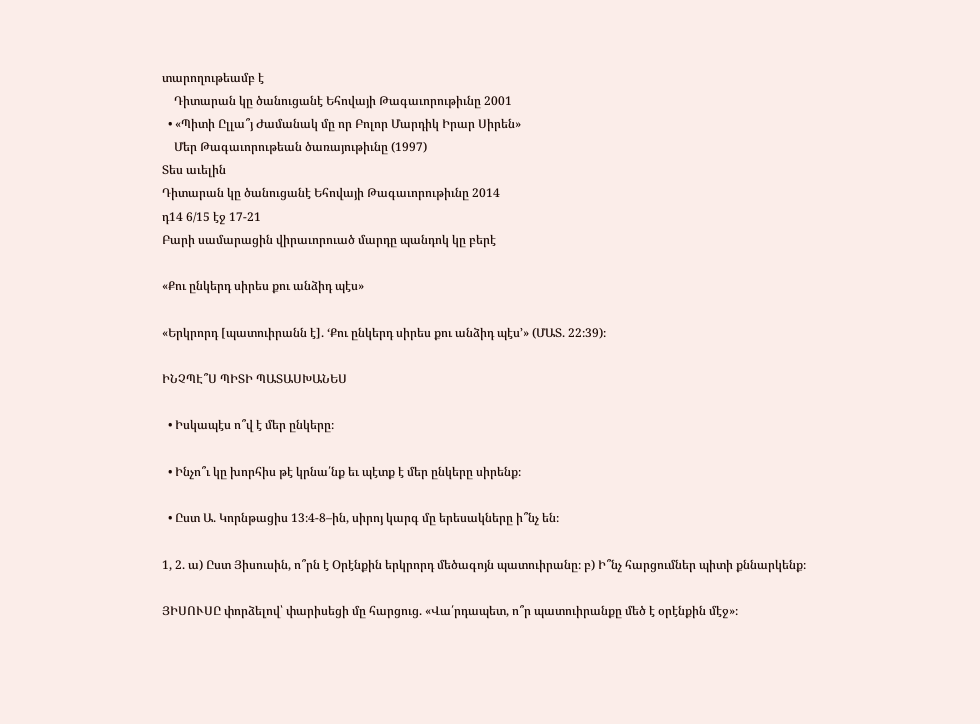տարողութեամբ է
    Դիտարան կը ծանուցանէ Եհովայի Թագաւորութիւնը 2001
  • «Պիտի Ըլլա՞յ Ժամանակ մը որ Բոլոր Մարդիկ Իրար Սիրեն»
    Մեր Թագաւորութեան ծառայութիւնը (1997)
Տես աւելին
Դիտարան կը ծանուցանէ Եհովայի Թագաւորութիւնը 2014
դ14 6/15 էջ 17-21
Բարի սամարացին վիրաւորուած մարդը պանդոկ կը բերէ

«Քու ընկերդ սիրես քու անձիդ պէս»

«Երկրորդ [պատուիրանն է]. ‘Քու ընկերդ սիրես քու անձիդ պէս’» (ՄԱՏ. 22։39)։

ԻՆՉՊԷ՞Ս ՊԻՏԻ ՊԱՏԱՍԽԱՆԵՍ

  • Իսկապէս ո՞վ է մեր ընկերը։

  • Ինչո՞ւ կը խորհիս թէ կրնա՛նք եւ պէտք է մեր ընկերը սիրենք։

  • Ըստ Ա. Կորնթացիս 13։4-8–ին, սիրոյ կարգ մը երեսակները ի՞նչ են։

1, 2. ա) Ըստ Յիսուսին, ո՞րն է Օրէնքին երկրորդ մեծագոյն պատուիրանը։ բ) Ի՞նչ հարցումներ պիտի քննարկենք։

ՅԻՍՈՒՍԸ փորձելով՝ փարիսեցի մը հարցուց. «Վա՛րդապետ, ո՞ր պատուիրանքը մեծ է օրէնքին մէջ»։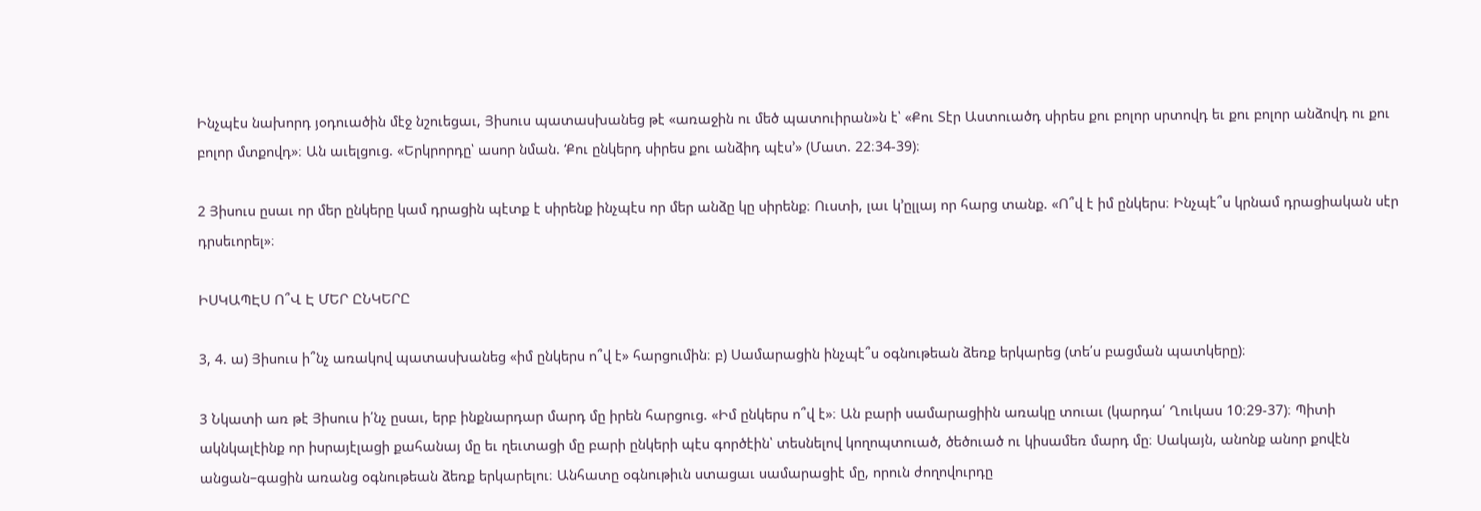Ինչպէս նախորդ յօդուածին մէջ նշուեցաւ, Յիսուս պատասխանեց թէ «առաջին ու մեծ պատուիրան»ն է՝ «Քու Տէր Աստուածդ սիրես քու բոլոր սրտովդ եւ քու բոլոր անձովդ ու քու բոլոր մտքովդ»։ Ան աւելցուց. «Երկրորդը՝ ասոր նման. ‘Քու ընկերդ սիրես քու անձիդ պէս’» (Մատ. 22։34-39)։

2 Յիսուս ըսաւ որ մեր ընկերը կամ դրացին պէտք է սիրենք ինչպէս որ մեր անձը կը սիրենք։ Ուստի, լաւ կ’ըլլայ որ հարց տանք. «Ո՞վ է իմ ընկերս։ Ինչպէ՞ս կրնամ դրացիական սէր դրսեւորել»։

ԻՍԿԱՊԷՍ Ո՞Վ Է ՄԵՐ ԸՆԿԵՐԸ

3, 4. ա) Յիսուս ի՞նչ առակով պատասխանեց «իմ ընկերս ո՞վ է» հարցումին։ բ) Սամարացին ինչպէ՞ս օգնութեան ձեռք երկարեց (տե՛ս բացման պատկերը)։

3 Նկատի առ թէ Յիսուս ի՛նչ ըսաւ, երբ ինքնարդար մարդ մը իրեն հարցուց. «Իմ ընկերս ո՞վ է»։ Ան բարի սամարացիին առակը տուաւ (կարդա՛ Ղուկաս 10։29-37)։ Պիտի ակնկալէինք որ իսրայէլացի քահանայ մը եւ ղեւտացի մը բարի ընկերի պէս գործէին՝ տեսնելով կողոպտուած, ծեծուած ու կիսամեռ մարդ մը։ Սակայն, անոնք անոր քովէն անցան–գացին առանց օգնութեան ձեռք երկարելու։ Անհատը օգնութիւն ստացաւ սամարացիէ մը, որուն ժողովուրդը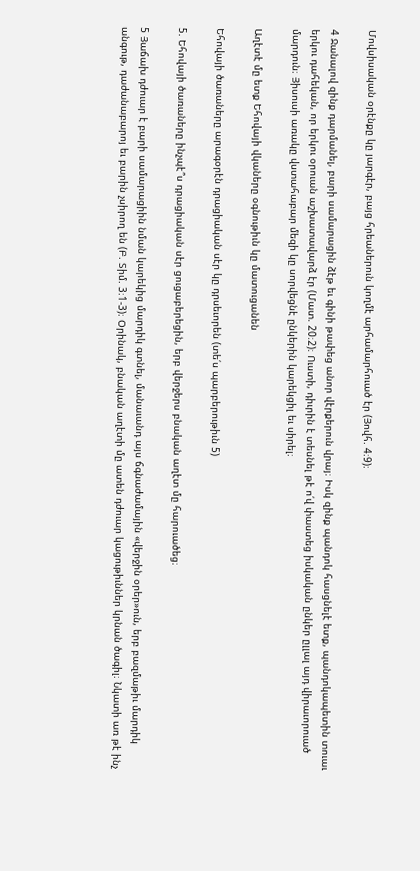Մովսիսական օրէնքը կը յարգէր, բայց հրեաներուն կողմէ արհամարհուած էր (Յովհ. 4։9)։

4 Ջանալով զինք դարմանել, բարի սամարացին ձէթ եւ գինի թափեց անոր վէրքերուն վրայ։ Իսկ զինք պանդոկ հասցնելէ ետք, պանդոկապետին տուաւ երկու դահեկան, որ երկու օրուան աշխատավարձ էր (Մատ. 20։2)։ Ուստի, դիւրին է տեսնել թէ ո՛վ փաստեց իսկական ընկեր ըլլալ այդ վիրաւորուած մարդուն։ Յիսուսի առակը վստահաբար մեզի կը սորվեցնէ ընկերին կարեկցիլ եւ սիրել։

Աղէտէ մը ետք Եհովայի վկաները օգնութիւն կը մատուցանեն

Եհովայի ծառաները արագօրէն դրացիական սէր կը դրսեւորեն (տե՛ս պարբերութիւն 5)

5. Եհովայի ծառաները ինչպէ՞ս դրացիական սէր ցուցաբերեցին, երբ վերջերս բնական աղէտ մը հարուածեց։

5 Յաճախ դժուար է բարի սամարացիին նման կարեկից մարդիկ գտնել, մանաւանդ այս ճգնաժամային «վերջին օրեր»ուն, երբ բազմաթիւ մարդիկ անգութ, դաժանաբարոյ եւ բարին չսիրող են (Բ. Տիմ. 3։1-3)։ Օրինակ, բնական աղէտի մը ատեն դժուար կացութիւններ կրնան ծագիլ։ Նկատի առ թէ ինչ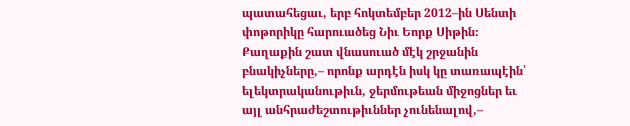պատահեցաւ, երբ հոկտեմբեր 2012–ին Սենտի փոթորիկը հարուածեց Նիւ Եորք Սիթին։ Քաղաքին շատ վնասուած մէկ շրջանին բնակիչները,– որոնք արդէն իսկ կը տառապէին՝ ելեկտրականութիւն, ջերմութեան միջոցներ եւ այլ անհրաժեշտութիւններ չունենալով,–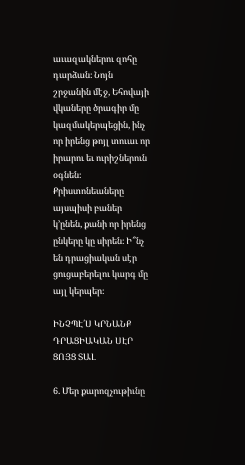աւազակներու զոհը դարձան։ Նոյն շրջանին մէջ, Եհովայի վկաները ծրագիր մը կազմակերպեցին, ինչ որ իրենց թոյլ տուաւ որ իրարու եւ ուրիշներուն օգնեն։ Քրիստոնեաները այսպիսի բաներ կ’ընեն, քանի որ իրենց ընկերը կը սիրեն։ Ի՞նչ են դրացիական սէր ցուցաբերելու կարգ մը այլ կերպեր։

ԻՆՉՊԷ՛Ս ԿՐՆԱՆՔ ԴՐԱՑԻԱԿԱՆ ՍԷՐ ՑՈՅՑ ՏԱԼ

6. Մեր քարոզչութիւնը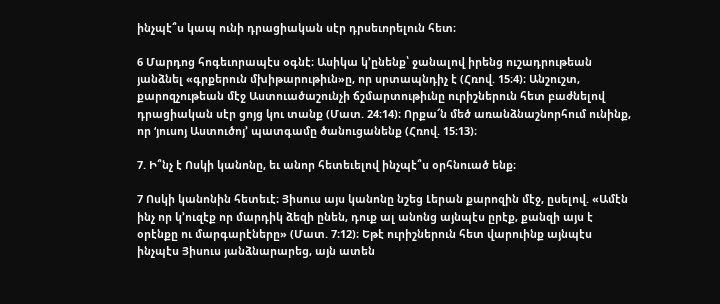ինչպէ՞ս կապ ունի դրացիական սէր դրսեւորելուն հետ։

6 Մարդոց հոգեւորապէս օգնէ։ Ասիկա կ’ընենք՝ ջանալով իրենց ուշադրութեան յանձնել «գրքերուն մխիթարութիւն»ը, որ սրտապնդիչ է (Հռով. 15։4)։ Անշուշտ, քարոզչութեան մէջ Աստուածաշունչի ճշմարտութիւնը ուրիշներուն հետ բաժնելով դրացիական սէր ցոյց կու տանք (Մատ. 24։14)։ Որքա՜ն մեծ առանձնաշնորհում ունինք, որ ‘յուսոյ Աստուծոյ’ պատգամը ծանուցանենք (Հռով. 15։13)։

7. Ի՞նչ է Ոսկի կանոնը, եւ անոր հետեւելով ինչպէ՞ս օրհնուած ենք։

7 Ոսկի կանոնին հետեւէ։ Յիսուս այս կանոնը նշեց Լերան քարոզին մէջ, ըսելով. «Ամէն ինչ որ կ’ուզէք որ մարդիկ ձեզի ընեն, դուք ալ անոնց այնպէս ըրէք, քանզի այս է օրէնքը ու մարգարէները» (Մատ. 7։12)։ Եթէ ուրիշներուն հետ վարուինք այնպէս ինչպէս Յիսուս յանձնարարեց, այն ատեն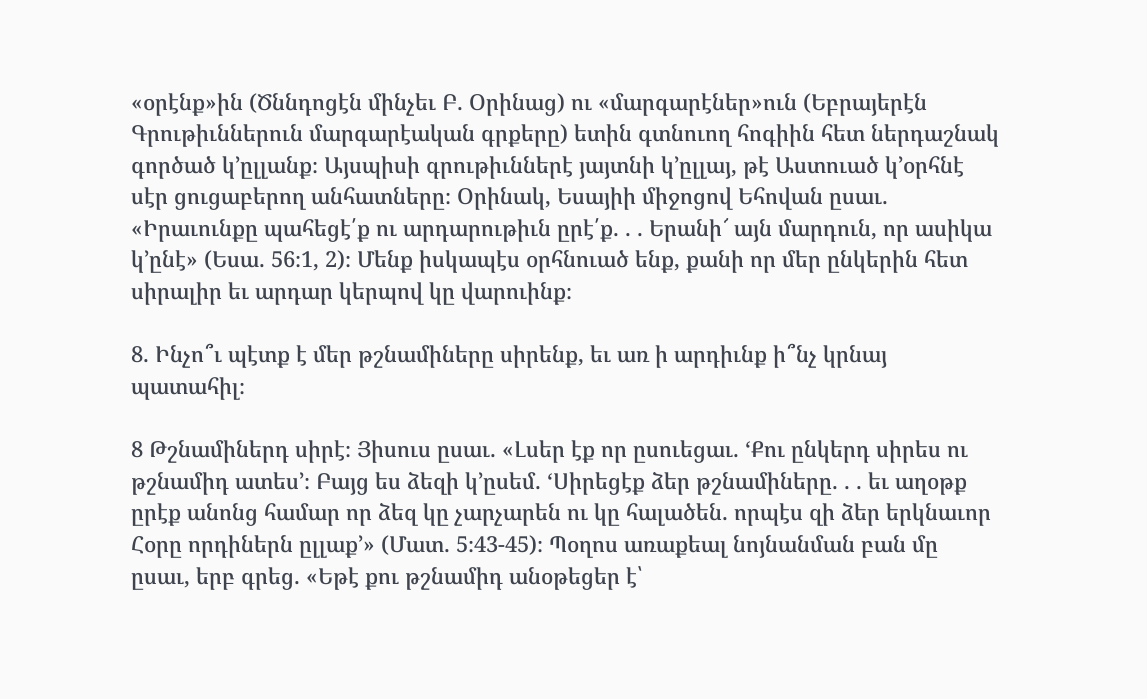«օրէնք»ին (Ծննդոցէն մինչեւ Բ. Օրինաց) ու «մարգարէներ»ուն (Եբրայերէն Գրութիւններուն մարգարէական գրքերը) ետին գտնուող հոգիին հետ ներդաշնակ գործած կ’ըլլանք։ Այսպիսի գրութիւններէ յայտնի կ’ըլլայ, թէ Աստուած կ’օրհնէ սէր ցուցաբերող անհատները։ Օրինակ, Եսայիի միջոցով Եհովան ըսաւ. «Իրաւունքը պահեցէ՛ք ու արդարութիւն ըրէ՛ք. . . Երանի՜ այն մարդուն, որ ասիկա կ’ընէ» (Եսա. 56։1, 2)։ Մենք իսկապէս օրհնուած ենք, քանի որ մեր ընկերին հետ սիրալիր եւ արդար կերպով կը վարուինք։

8. Ինչո՞ւ պէտք է մեր թշնամիները սիրենք, եւ առ ի արդիւնք ի՞նչ կրնայ պատահիլ։

8 Թշնամիներդ սիրէ։ Յիսուս ըսաւ. «Լսեր էք որ ըսուեցաւ. ‘Քու ընկերդ սիրես ու թշնամիդ ատես’։ Բայց ես ձեզի կ’ըսեմ. ‘Սիրեցէք ձեր թշնամիները. . . եւ աղօթք ըրէք անոնց համար որ ձեզ կը չարչարեն ու կը հալածեն. որպէս զի ձեր երկնաւոր Հօրը որդիներն ըլլաք’» (Մատ. 5։43-45)։ Պօղոս առաքեալ նոյնանման բան մը ըսաւ, երբ գրեց. «Եթէ քու թշնամիդ անօթեցեր է՝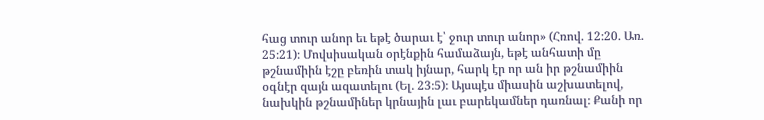հաց տուր անոր եւ եթէ ծարաւ է՝ ջուր տուր անոր» (Հռով. 12։20. Առ. 25։21)։ Մովսիսական օրէնքին համաձայն, եթէ անհատի մը թշնամիին էշը բեռին տակ իյնար, հարկ էր որ ան իր թշնամիին օգնէր զայն ազատելու (Ել. 23։5)։ Այսպէս միասին աշխատելով, նախկին թշնամիներ կրնային լաւ բարեկամներ դառնալ։ Քանի որ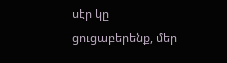սէր կը ցուցաբերենք, մեր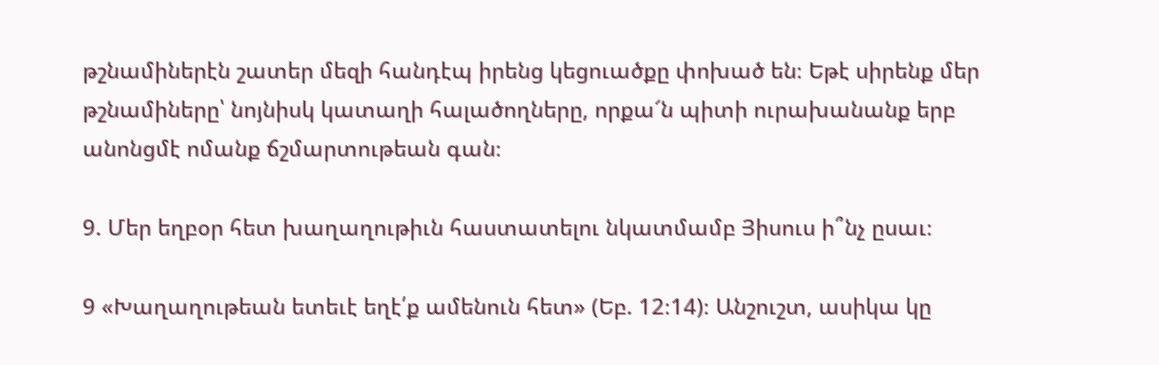թշնամիներէն շատեր մեզի հանդէպ իրենց կեցուածքը փոխած են։ Եթէ սիրենք մեր թշնամիները՝ նոյնիսկ կատաղի հալածողները, որքա՜ն պիտի ուրախանանք երբ անոնցմէ ոմանք ճշմարտութեան գան։

9. Մեր եղբօր հետ խաղաղութիւն հաստատելու նկատմամբ Յիսուս ի՞նչ ըսաւ։

9 «Խաղաղութեան ետեւէ եղէ՛ք ամենուն հետ» (Եբ. 12։14)։ Անշուշտ, ասիկա կը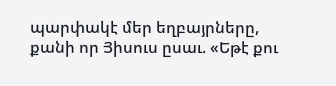պարփակէ մեր եղբայրները, քանի որ Յիսուս ըսաւ. «Եթէ քու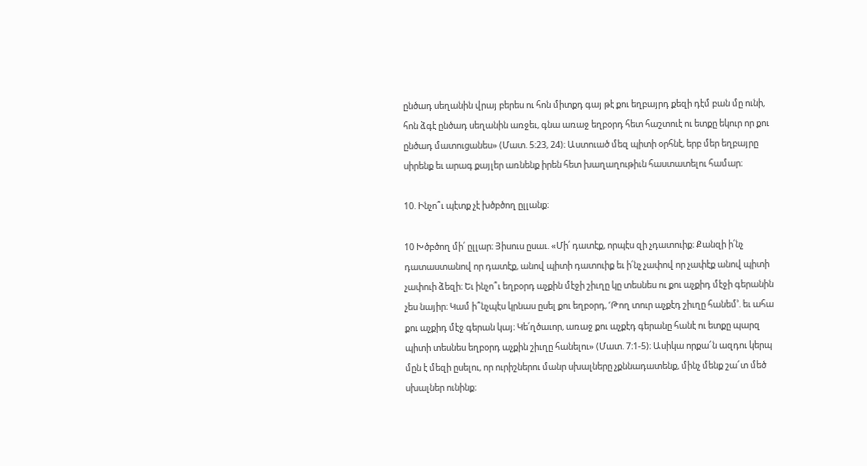ընծադ սեղանին վրայ բերես ու հոն միտքդ գայ թէ քու եղբայրդ քեզի դէմ բան մը ունի, հոն ձգէ ընծադ սեղանին առջեւ, գնա առաջ եղբօրդ հետ հաշտուէ ու ետքը եկուր որ քու ընծադ մատուցանես» (Մատ. 5։23, 24)։ Աստուած մեզ պիտի օրհնէ, երբ մեր եղբայրը սիրենք եւ արագ քայլեր առնենք իրեն հետ խաղաղութիւն հաստատելու համար։

10. Ինչո՞ւ պէտք չէ խծբծող ըլլանք։

10 Խծբծող մի՛ ըլլար։ Յիսուս ըսաւ. «Մի՛ դատէք, որպէս զի չդատուիք։ Քանզի ի՛նչ դատաստանով որ դատէք, անով պիտի դատուիք եւ ի՛նչ չափով որ չափէք անով պիտի չափուի ձեզի։ Եւ ինչո՞ւ եղբօրդ աչքին մէջի շիւղը կը տեսնես ու քու աչքիդ մէջի գերանին չես նայիր։ Կամ ի՞նչպէս կրնաս ըսել քու եղբօրդ, ‘Թող տուր աչքէդ շիւղը հանեմ’. եւ ահա քու աչքիդ մէջ գերան կայ։ Կե՛ղծաւոր, առաջ քու աչքէդ գերանը հանէ ու ետքը պարզ պիտի տեսնես եղբօրդ աչքին շիւղը հանելու» (Մատ. 7։1-5)։ Ասիկա որքա՜ն ազդու կերպ մըն է մեզի ըսելու, որ ուրիշներու մանր սխալները չքննադատենք, մինչ մենք շա՜տ մեծ սխալներ ունինք։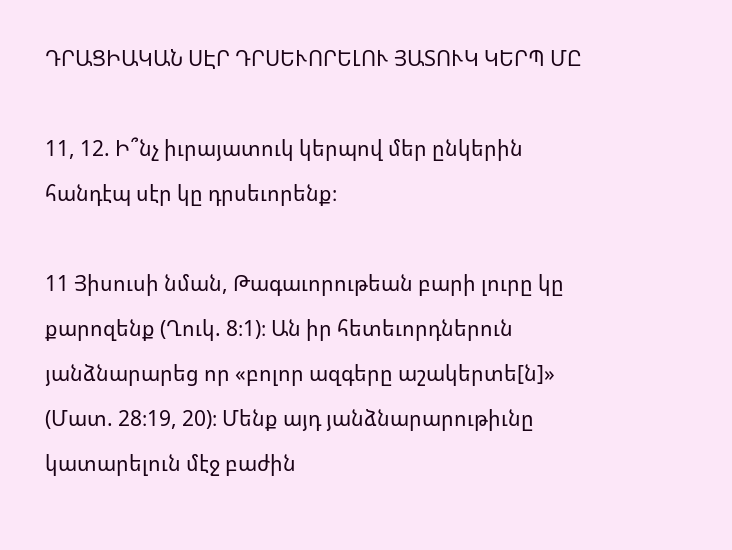ԴՐԱՑԻԱԿԱՆ ՍԷՐ ԴՐՍԵՒՈՐԵԼՈՒ ՅԱՏՈՒԿ ԿԵՐՊ ՄԸ

11, 12. Ի՞նչ իւրայատուկ կերպով մեր ընկերին հանդէպ սէր կը դրսեւորենք։

11 Յիսուսի նման, Թագաւորութեան բարի լուրը կը քարոզենք (Ղուկ. 8։1)։ Ան իր հետեւորդներուն յանձնարարեց որ «բոլոր ազգերը աշակերտե[ն]» (Մատ. 28։19, 20)։ Մենք այդ յանձնարարութիւնը կատարելուն մէջ բաժին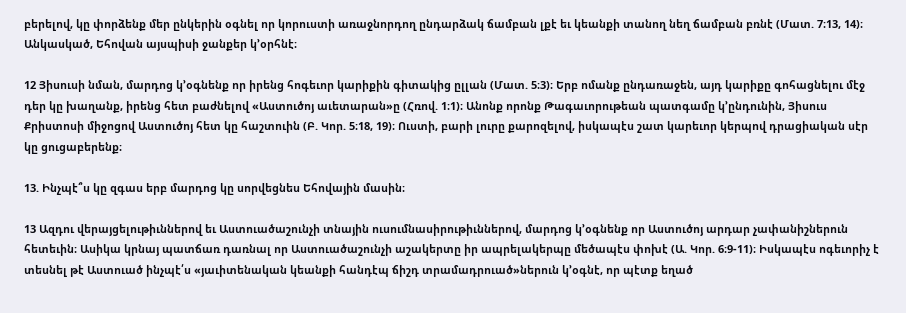բերելով, կը փորձենք մեր ընկերին օգնել որ կորուստի առաջնորդող ընդարձակ ճամբան լքէ եւ կեանքի տանող նեղ ճամբան բռնէ (Մատ. 7։13, 14)։ Անկասկած, Եհովան այսպիսի ջանքեր կ’օրհնէ։

12 Յիսուսի նման, մարդոց կ’օգնենք որ իրենց հոգեւոր կարիքին գիտակից ըլլան (Մատ. 5։3)։ Երբ ոմանք ընդառաջեն, այդ կարիքը գոհացնելու մէջ դեր կը խաղանք, իրենց հետ բաժնելով «Աստուծոյ աւետարան»ը (Հռով. 1։1)։ Անոնք որոնք Թագաւորութեան պատգամը կ’ընդունին, Յիսուս Քրիստոսի միջոցով Աստուծոյ հետ կը հաշտուին (Բ. Կոր. 5։18, 19)։ Ուստի, բարի լուրը քարոզելով, իսկապէս շատ կարեւոր կերպով դրացիական սէր կը ցուցաբերենք։

13. Ինչպէ՞ս կը զգաս երբ մարդոց կը սորվեցնես Եհովային մասին։

13 Ազդու վերայցելութիւններով եւ Աստուածաշունչի տնային ուսումնասիրութիւններով, մարդոց կ’օգնենք որ Աստուծոյ արդար չափանիշներուն հետեւին։ Ասիկա կրնայ պատճառ դառնալ որ Աստուածաշունչի աշակերտը իր ապրելակերպը մեծապէս փոխէ (Ա. Կոր. 6։9-11)։ Իսկապէս ոգեւորիչ է տեսնել թէ Աստուած ինչպէ՛ս «յաւիտենական կեանքի հանդէպ ճիշդ տրամադրուած»ներուն կ’օգնէ, որ պէտք եղած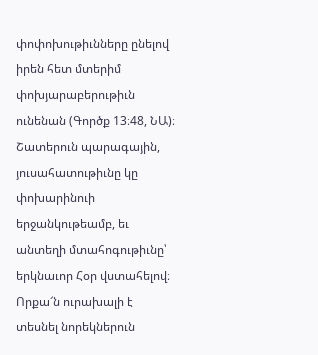փոփոխութիւնները ընելով իրեն հետ մտերիմ փոխյարաբերութիւն ունենան (Գործք 13։48, ՆԱ)։ Շատերուն պարագային, յուսահատութիւնը կը փոխարինուի երջանկութեամբ, եւ անտեղի մտահոգութիւնը՝ երկնաւոր Հօր վստահելով։ Որքա՜ն ուրախալի է տեսնել նորեկներուն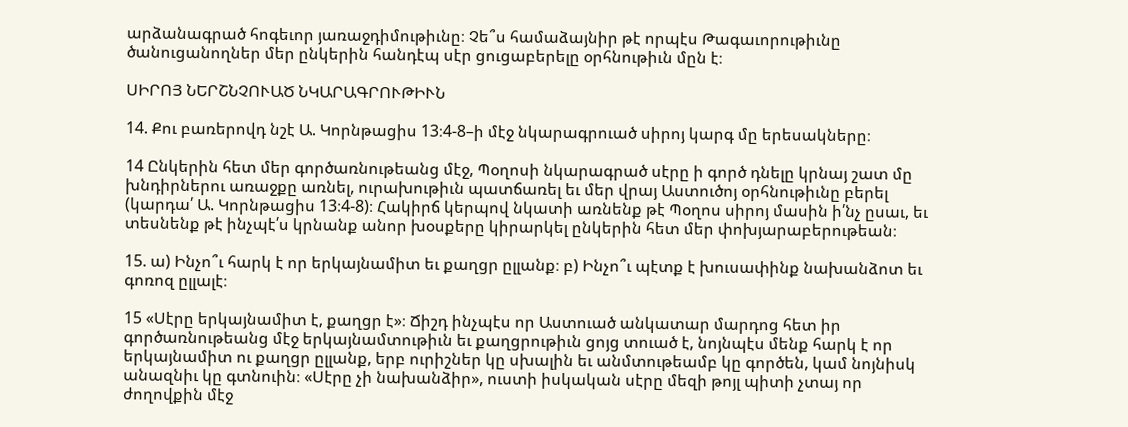արձանագրած հոգեւոր յառաջդիմութիւնը։ Չե՞ս համաձայնիր թէ որպէս Թագաւորութիւնը ծանուցանողներ մեր ընկերին հանդէպ սէր ցուցաբերելը օրհնութիւն մըն է։

ՍԻՐՈՅ ՆԵՐՇՆՉՈՒԱԾ ՆԿԱՐԱԳՐՈՒԹԻՒՆ

14. Քու բառերովդ նշէ Ա. Կորնթացիս 13։4-8–ի մէջ նկարագրուած սիրոյ կարգ մը երեսակները։

14 Ընկերին հետ մեր գործառնութեանց մէջ, Պօղոսի նկարագրած սէրը ի գործ դնելը կրնայ շատ մը խնդիրներու առաջքը առնել, ուրախութիւն պատճառել եւ մեր վրայ Աստուծոյ օրհնութիւնը բերել (կարդա՛ Ա. Կորնթացիս 13։4-8)։ Հակիրճ կերպով նկատի առնենք թէ Պօղոս սիրոյ մասին ի՛նչ ըսաւ, եւ տեսնենք թէ ինչպէ՛ս կրնանք անոր խօսքերը կիրարկել ընկերին հետ մեր փոխյարաբերութեան։

15. ա) Ինչո՞ւ հարկ է որ երկայնամիտ եւ քաղցր ըլլանք։ բ) Ինչո՞ւ պէտք է խուսափինք նախանձոտ եւ գոռոզ ըլլալէ։

15 «Սէրը երկայնամիտ է, քաղցր է»։ Ճիշդ ինչպէս որ Աստուած անկատար մարդոց հետ իր գործառնութեանց մէջ երկայնամտութիւն եւ քաղցրութիւն ցոյց տուած է, նոյնպէս մենք հարկ է որ երկայնամիտ ու քաղցր ըլլանք, երբ ուրիշներ կը սխալին եւ անմտութեամբ կը գործեն, կամ նոյնիսկ անազնիւ կը գտնուին։ «Սէրը չի նախանձիր», ուստի իսկական սէրը մեզի թոյլ պիտի չտայ որ ժողովքին մէջ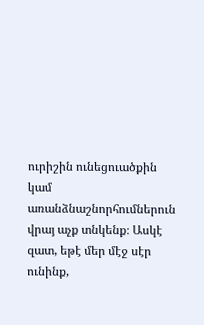ուրիշին ունեցուածքին կամ առանձնաշնորհումներուն վրայ աչք տնկենք։ Ասկէ զատ, եթէ մեր մէջ սէր ունինք,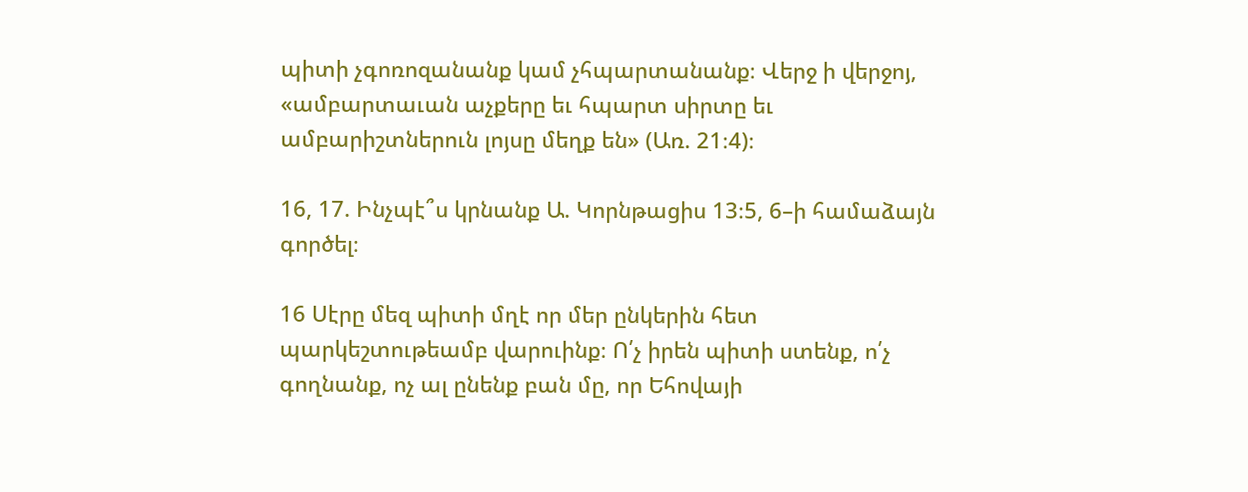պիտի չգոռոզանանք կամ չհպարտանանք։ Վերջ ի վերջոյ, «ամբարտաւան աչքերը եւ հպարտ սիրտը եւ ամբարիշտներուն լոյսը մեղք են» (Առ. 21։4)։

16, 17. Ինչպէ՞ս կրնանք Ա. Կորնթացիս 13։5, 6–ի համաձայն գործել։

16 Սէրը մեզ պիտի մղէ որ մեր ընկերին հետ պարկեշտութեամբ վարուինք։ Ո՛չ իրեն պիտի ստենք, ո՛չ գողնանք, ոչ ալ ընենք բան մը, որ Եհովայի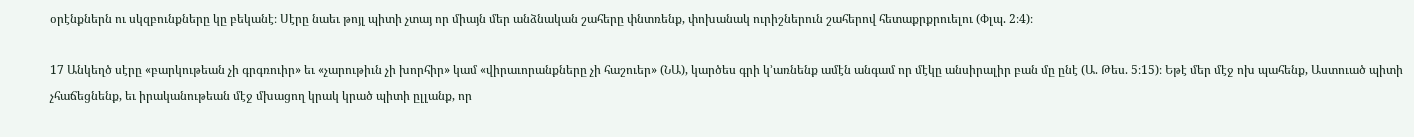օրէնքներն ու սկզբունքները կը բեկանէ։ Սէրը նաեւ թոյլ պիտի չտայ որ միայն մեր անձնական շահերը փնտռենք, փոխանակ ուրիշներուն շահերով հետաքրքրուելու (Փլպ. 2։4)։

17 Անկեղծ սէրը «բարկութեան չի գրգռուիր» եւ «չարութիւն չի խորհիր» կամ «վիրաւորանքները չի հաշուեր» (ՆԱ), կարծես գրի կ’առնենք ամէն անգամ որ մէկը անսիրալիր բան մը ընէ (Ա. Թես. 5։15)։ Եթէ մեր մէջ ոխ պահենք, Աստուած պիտի չհաճեցնենք, եւ իրականութեան մէջ մխացող կրակ կրած պիտի ըլլանք, որ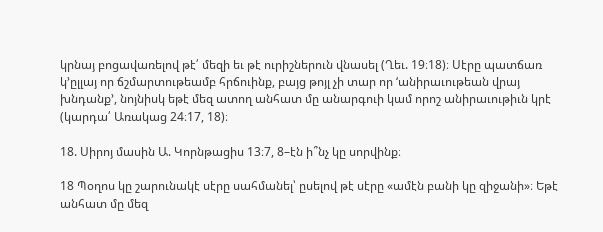կրնայ բոցավառելով թէ՛ մեզի եւ թէ ուրիշներուն վնասել (Ղեւ. 19։18)։ Սէրը պատճառ կ’ըլլայ որ ճշմարտութեամբ հրճուինք, բայց թոյլ չի տար որ ‘անիրաւութեան վրայ խնդանք’, նոյնիսկ եթէ մեզ ատող անհատ մը անարգուի կամ որոշ անիրաւութիւն կրէ (կարդա՛ Առակաց 24։17, 18)։

18. Սիրոյ մասին Ա. Կորնթացիս 13։7, 8–էն ի՞նչ կը սորվինք։

18 Պօղոս կը շարունակէ սէրը սահմանել՝ ըսելով թէ սէրը «ամէն բանի կը զիջանի»։ Եթէ անհատ մը մեզ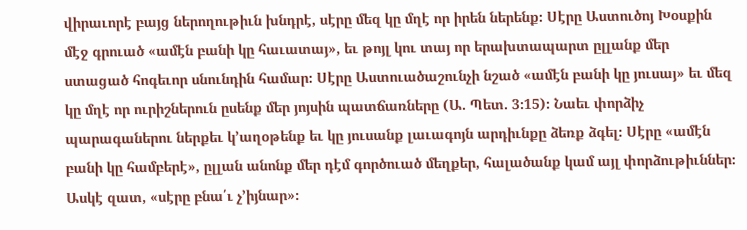վիրաւորէ բայց ներողութիւն խնդրէ, սէրը մեզ կը մղէ որ իրեն ներենք։ Սէրը Աստուծոյ Խօսքին մէջ գրուած «ամէն բանի կը հաւատայ», եւ թոյլ կու տայ որ երախտապարտ ըլլանք մեր ստացած հոգեւոր սնունդին համար։ Սէրը Աստուածաշունչի նշած «ամէն բանի կը յուսայ» եւ մեզ կը մղէ որ ուրիշներուն ըսենք մեր յոյսին պատճառները (Ա. Պետ. 3։15)։ Նաեւ փորձիչ պարագաներու ներքեւ կ’աղօթենք եւ կը յուսանք լաւագոյն արդիւնքը ձեռք ձգել։ Սէրը «ամէն բանի կը համբերէ», ըլլան անոնք մեր դէմ գործուած մեղքեր, հալածանք կամ այլ փորձութիւններ։ Ասկէ զատ, «սէրը բնա՛ւ չ’իյնար»։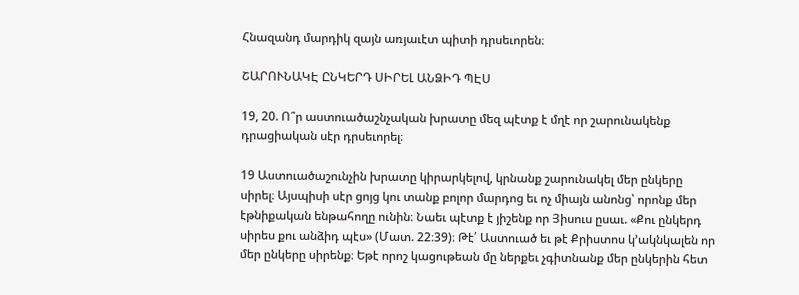Հնազանդ մարդիկ զայն առյաւէտ պիտի դրսեւորեն։

ՇԱՐՈՒՆԱԿԷ ԸՆԿԵՐԴ ՍԻՐԵԼ ԱՆՁԻԴ ՊԷՍ

19, 20. Ո՞ր աստուածաշնչական խրատը մեզ պէտք է մղէ որ շարունակենք դրացիական սէր դրսեւորել։

19 Աստուածաշունչին խրատը կիրարկելով, կրնանք շարունակել մեր ընկերը սիրել։ Այսպիսի սէր ցոյց կու տանք բոլոր մարդոց եւ ոչ միայն անոնց՝ որոնք մեր էթնիքական ենթահողը ունին։ Նաեւ պէտք է յիշենք որ Յիսուս ըսաւ. «Քու ընկերդ սիրես քու անձիդ պէս» (Մատ. 22։39)։ Թէ՛ Աստուած եւ թէ Քրիստոս կ’ակնկալեն որ մեր ընկերը սիրենք։ Եթէ որոշ կացութեան մը ներքեւ չգիտնանք մեր ընկերին հետ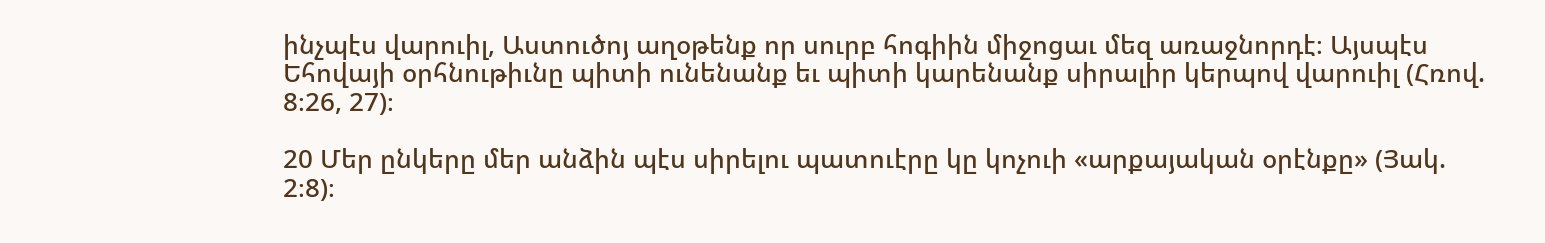ինչպէս վարուիլ, Աստուծոյ աղօթենք որ սուրբ հոգիին միջոցաւ մեզ առաջնորդէ։ Այսպէս Եհովայի օրհնութիւնը պիտի ունենանք եւ պիտի կարենանք սիրալիր կերպով վարուիլ (Հռով. 8։26, 27)։

20 Մեր ընկերը մեր անձին պէս սիրելու պատուէրը կը կոչուի «արքայական օրէնքը» (Յակ. 2։8)։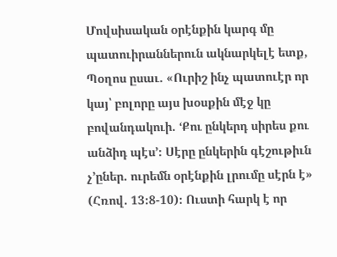Մովսիսական օրէնքին կարգ մը պատուիրաններուն ակնարկելէ ետք, Պօղոս ըսաւ. «Ուրիշ ինչ պատուէր որ կայ՝ բոլորը այս խօսքին մէջ կը բովանդակուի. ‘Քու ընկերդ սիրես քու անձիդ պէս’։ Սէրը ընկերին գէշութիւն չ’ըներ. ուրեմն օրէնքին լրումը սէրն է» (Հռով. 13։8-10)։ Ուստի հարկ է որ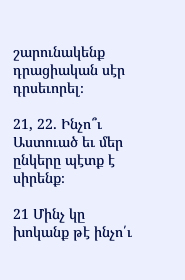շարունակենք դրացիական սէր դրսեւորել։

21, 22. Ինչո՞ւ Աստուած եւ մեր ընկերը պէտք է սիրենք։

21 Մինչ կը խոկանք թէ ինչո՛ւ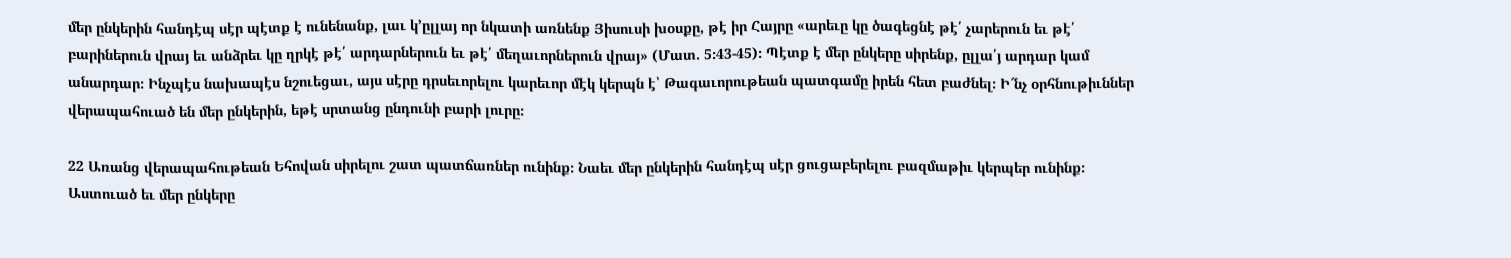մեր ընկերին հանդէպ սէր պէտք է ունենանք, լաւ կ’ըլլայ որ նկատի առնենք Յիսուսի խօսքը, թէ իր Հայրը «արեւը կը ծագեցնէ թէ՛ չարերուն եւ թէ՛ բարիներուն վրայ եւ անձրեւ կը ղրկէ թէ՛ արդարներուն եւ թէ՛ մեղաւորներուն վրայ» (Մատ. 5։43-45)։ Պէտք է մեր ընկերը սիրենք, ըլլա՛յ արդար կամ անարդար։ Ինչպէս նախապէս նշուեցաւ, այս սէրը դրսեւորելու կարեւոր մէկ կերպն է՝ Թագաւորութեան պատգամը իրեն հետ բաժնել։ Ի՜նչ օրհնութիւններ վերապահուած են մեր ընկերին, եթէ սրտանց ընդունի բարի լուրը։

22 Առանց վերապահութեան Եհովան սիրելու շատ պատճառներ ունինք։ Նաեւ մեր ընկերին հանդէպ սէր ցուցաբերելու բազմաթիւ կերպեր ունինք։ Աստուած եւ մեր ընկերը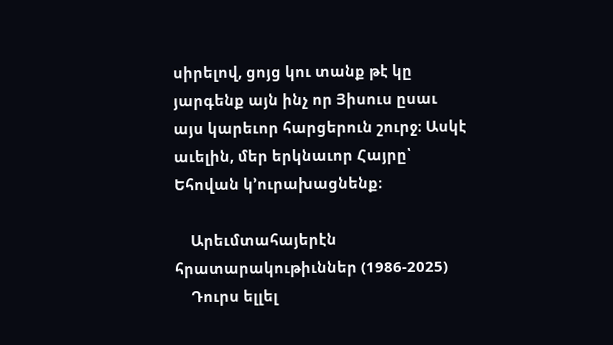սիրելով, ցոյց կու տանք թէ կը յարգենք այն ինչ որ Յիսուս ըսաւ այս կարեւոր հարցերուն շուրջ։ Ասկէ աւելին, մեր երկնաւոր Հայրը՝ Եհովան կ’ուրախացնենք։

    Արեւմտահայերէն հրատարակութիւններ (1986-2025)
    Դուրս ելլել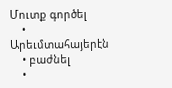Մուտք գործել
    • Արեւմտահայերէն
    • բաժնել
    •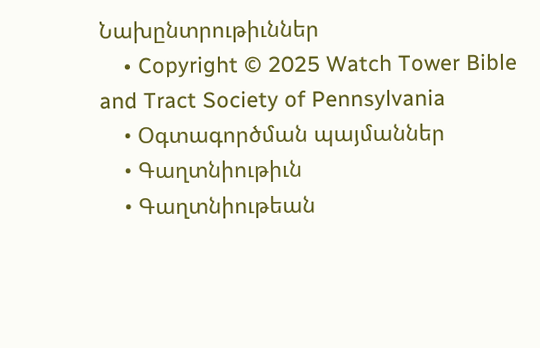Նախընտրութիւններ
    • Copyright © 2025 Watch Tower Bible and Tract Society of Pennsylvania
    • Օգտագործման պայմաններ
    • Գաղտնիութիւն
    • Գաղտնիութեան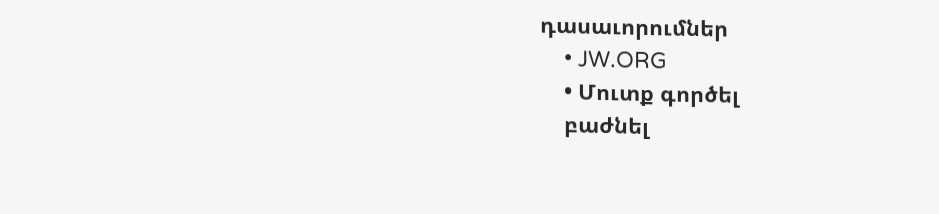դասաւորումներ
    • JW.ORG
    • Մուտք գործել
    բաժնել